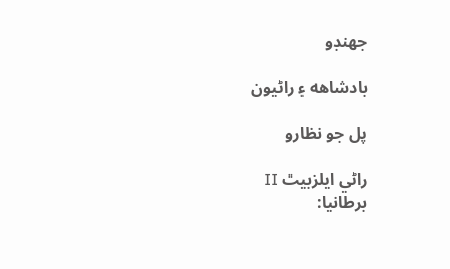جهنڊو

بادشاهه ۽ راڻيون

پل جو نظارو

راڻي ايلزبيٿ II
برطانيا: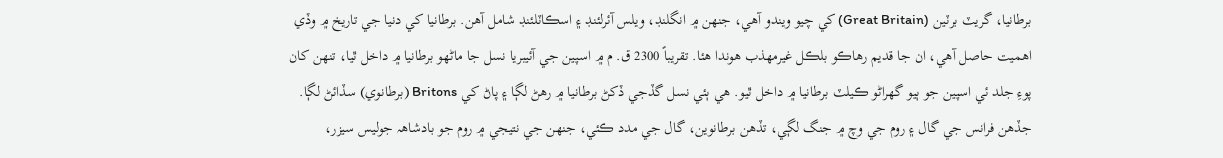برطانيا، گريٽ برٽين (Great Britain) کي چيو ويندو آهي، جنهن ۾ انگلنڊ، ويلس آئرلئنڊ ۽ اسڪاٽلئنڊ شامل آهن. برطانيا کي دنيا جي تاريخ ۾ وڏي اهميت حاصل آهي، ان جا قديم رهاڪو بلڪل غيرمهذب هوندا هئا. تقريباً 2300 ق. م ۾ اسپين جي آئيبريا نسل جا ماڻهو برطانيا ۾ داخل ٿيا، تنهن کان پوءِ جلد ئي اسپين جو ٻيو گهراڻو ڪيلٽ برطانيا ۾ داخل ٿيو. هي ٻئي نسل گڏجي ڏکڻ برطانيا ۾ رهڻ لڳا ۽ پاڻ کي Britons (برطانوي) سڏائڻ لڳا. جڏهن فرانس جي گال ۽ روم جي وچ ۾ جنگ لڳي، تڏهن برطانوين، گال جي مدد ڪئي، جنهن جي نتيجي ۾ روم جو بادشاھہ جوليس سيزر،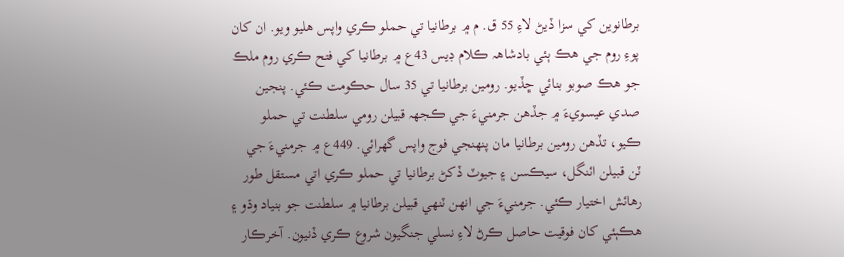برطانوين کي سزا ڏيڻ لاءِ 55 ق. م ۾ برطانيا تي حملو ڪري واپس هليو ويو. ان کان پوءِ روم جي هڪ ٻئي بادشاھہ ڪلام ڊيس 43ع ۾ برطانيا کي فتح ڪري روم ملڪ جو هڪ صوبو بنائي ڇڏيو. رومين برطانيا تي 35 سال حڪومت ڪئي. پنجين صدي عيسويءَ ۾ جڏهن جرمنيءَ جي ڪجهہ قبيلن رومي سلطنت تي حملو ڪيو، تڏهن رومين برطانيا مان پنھنجي فوج واپس گهرائي. 449ع ۾ جرمنيءَ جي ٽن قبيلن ائنگل، سيڪسن ۽ جيوٽ ڏکڻ برطانيا تي حملو ڪري اتي مستقل طور رهائش اختيار ڪئي. جرمنيءَ جي انهن ٽنهي قبيلن برطانيا ۾ سلطنت جو بنياد وڌو ۽ هڪٻئي کان فوقيت حاصل ڪرڻ لاءِ نسلي جنگيون شروع ڪري ڏنيون. آخرڪار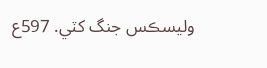وليسڪس جنگ کٽي. 597ع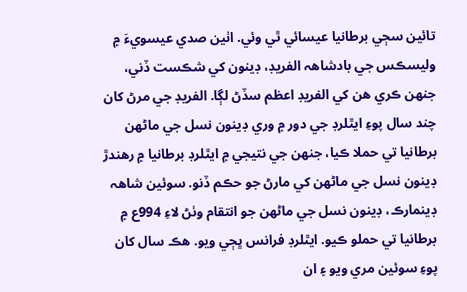تائين سڄي برطانيا عيسائي ٿي وئي. اٺين صدي عيسويءَ ۾ وليسڪس جي بادشاھہ الفريڊ، ڊينون کي شڪست ڏني، جنهن ڪري هن کي الفريڊ اعظم سڏڻ لڳا. الفريڊ جي مرڻ کان چند سال پوءِ ايٿلرڊ جي دور ۾ وري ڊينون نسل جي ماڻهن برطانيا تي حملا ڪيا، جنهن جي نتيجي ۾ ايٿلرڊ برطانيا ۾ رهندڙ ڊينون نسل جي ماڻهن کي مارڻ جو حڪم ڏنو. سوئين شاھہ ڊينمارڪ، ڊينون نسل جي ماڻهن جو انتقام وٺڻ لاءِ 994ع ۾ برطانيا تي حملو ڪيو. ايٿلرڊ فرانس ڀڄي ويو. هڪ سال کان پوءِ سوئين مري ويو ۽ ان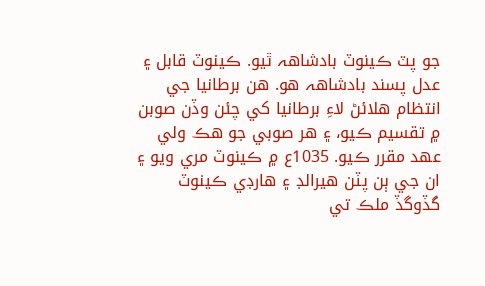جو پٽ ڪينوٽ بادشاھہ ٿيو. ڪينوٽ قابل ۽ عدل پسند بادشاھہ هو. هن برطانيا جي انتظام هلائڻ لاءِ برطانيا کي چئن وڏن صوبن ۾ تقسيم ڪيو، ۽ هر صوبي جو هڪ ولي عھد مقرر ڪيو. 1035ع ۾ ڪينوٽ مري ويو ۽ ان جي ٻن پٽن هيرالڊ ۽ هارڊي ڪينوٽ گڏوگڏ ملڪ تي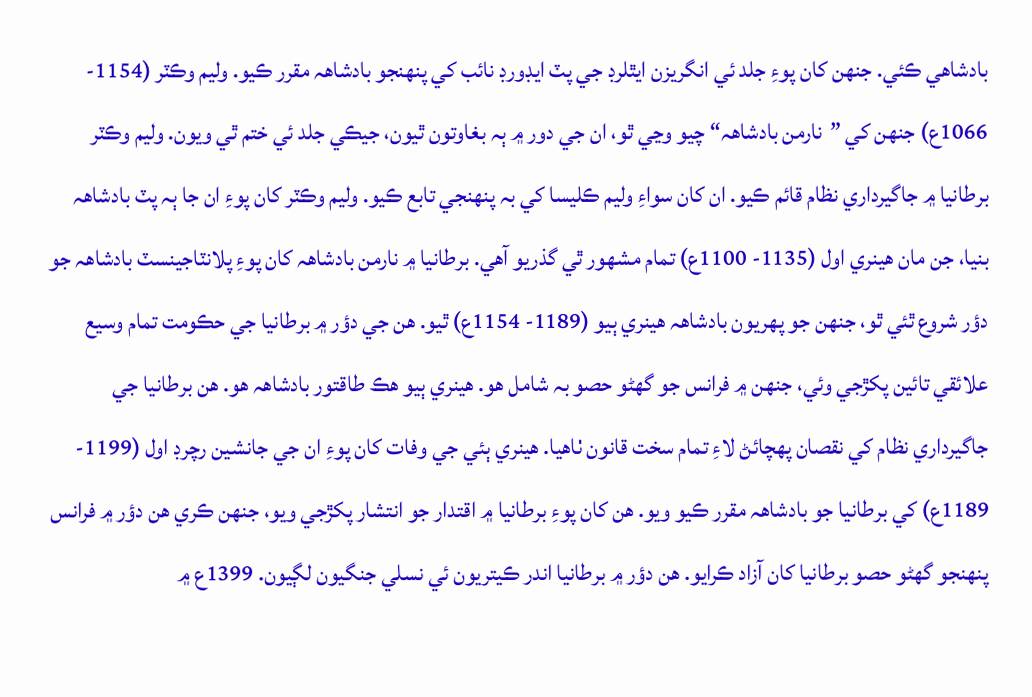بادشاهي ڪئي. جنهن کان پوءِ جلد ئي انگريزن ايٿلرڊ جي پٽ ايڊورڊ نائب کي پنهنجو بادشاھہ مقرر ڪيو. وليم وڪٽر (1154- 1066ع) جنهن کي ”نارمن بادشاھہ“ چيو وڃي ٿو، ان جي دور ۾ ٻہ بغاوتون ٿيون، جيڪي جلد ئي ختم ٿي ويون. وليم وڪٽر برطانيا ۾ جاگيرداري نظام قائم ڪيو. ان کان سواءِ وليم ڪليسا کي بہ پنھنجي تابع ڪيو. وليم وڪٽر کان پوءِ ان جا ٻہ پٽ بادشاھہ بنيا، جن مان هينري اول (1135- 1100ع) تمام مشھور ٿي گذريو آهي. برطانيا ۾ نارمن بادشاھہ کان پوءِ پلانٽاجينسٽ بادشاھہ جو دؤر شروع ٿئي ٿو، جنهن جو پهريون بادشاھہ هينري ٻيو (1189- 1154ع) ٿيو. هن جي دؤر ۾ برطانيا جي حڪومت تمام وسيع علائقي تائين پکڙجي وئي، جنهن ۾ فرانس جو گهڻو حصو بہ شامل هو. هينري ٻيو هڪ طاقتور بادشاھہ هو. هن برطانيا جي جاگيرداري نظام کي نقصان پهچائڻ لاءِ تمام سخت قانون ٺاهيا. هينري ٻئي جي وفات کان پوءِ ان جي جانشين رچرڊ اول (1199- 1189ع) کي برطانيا جو بادشاھہ مقرر ڪيو ويو. هن کان پوءِ برطانيا ۾ اقتدار جو انتشار پکڙجي ويو، جنهن ڪري هن دؤر ۾ فرانس پنهنجو گهڻو حصو برطانيا کان آزاد ڪرايو. هن دؤر ۾ برطانيا اندر ڪيتريون ئي نسلي جنگيون لڳيون. 1399ع ۾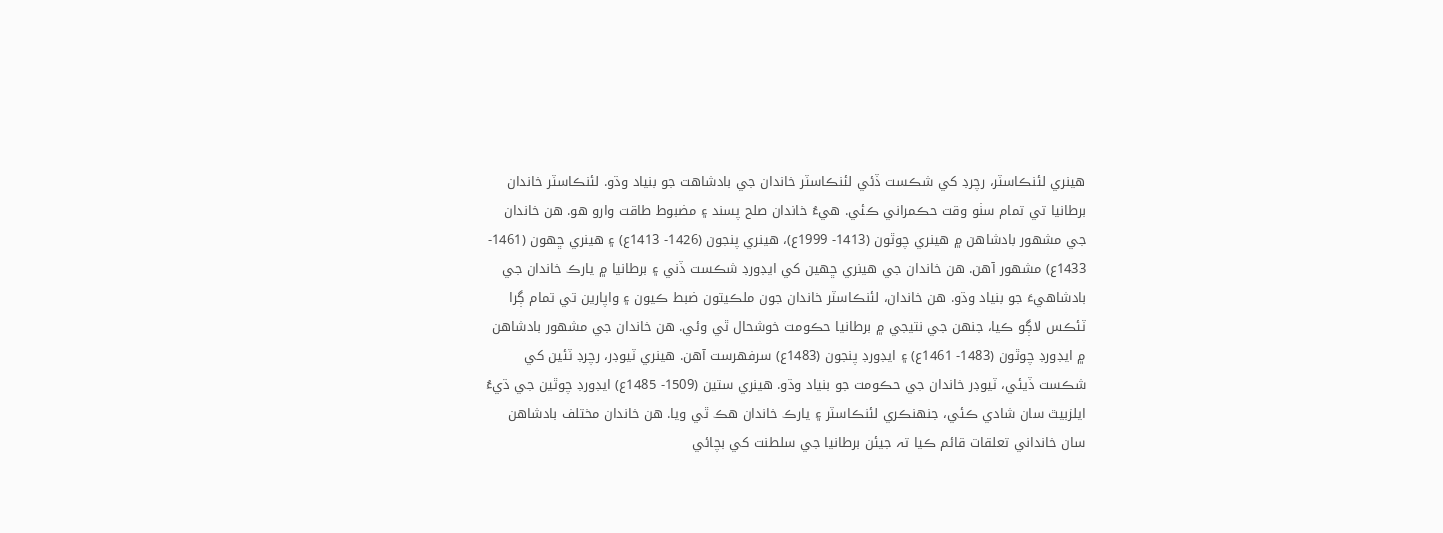هينري لئنڪاسٽر، رچرڊ کي شڪست ڏئي لئنڪاسٽر خاندان جي بادشاهت جو بنياد وڌو. لئنڪاسٽر خاندان برطانيا تي تمام سٺو وقت حڪمراني ڪئي. هيءُ خاندان صلح پسند ۽ مضبوط طاقت وارو هو. هن خاندان جي مشھور بادشاهن ۾ هينري چوٿون (1413- 1999ع)، هينري پنجون (1426- 1413ع) ۽ هينري ڇهون (1461- 1433ع) مشھور آهن. هن خاندان جي هينري ڇهين کي ايڊورڊ شڪست ڏني ۽ برطانيا ۾ يارڪ خاندان جي بادشاهيءَ جو بنياد وڌو. هن خاندان، لئنڪاسٽر خاندان جون ملڪيتون ضبط ڪيون ۽ واپارين تي تمام ڳرا ٽئڪس لاڳو ڪيا، جنهن جي نتيجي ۾ برطانيا حڪومت خوشحال ٿي وئي. هن خاندان جي مشھور بادشاهن ۾ ايڊورڊ چوٿون (1483- 1461ع) ۽ ايڊورڊ پنجون (1483ع) سرفهرست آهن. هينري ٽيوڊر، رچرڊ ٽئين کي شڪست ڏيئي، ٽيوڊر خاندان جي حڪومت جو بنياد وڌو. هينري ستين (1509- 1485ع) ايڊورڊ چوٿين جي ڌيءُ ايلزبيٿ سان شادي ڪئي، جنهنڪري لئنڪاسٽر ۽ يارڪ خاندان هڪ ٿي ويا. هن خاندان مختلف بادشاهن سان خانداني تعلقات قائم ڪيا تہ جيئن برطانيا جي سلطنت کي بچائي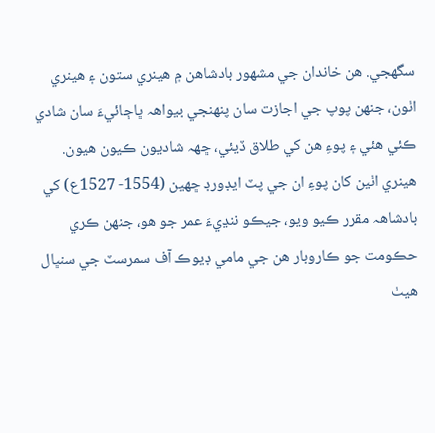سگهجي. هن خاندان جي مشھور بادشاهن ۾ هينري ستون ۽ هينري اٺون، جنهن پوپ جي اجازت سان پنھنجي بيواھہ ڀاڄائيءَ سان شادي ڪئي هئي ۽ پوءِ هن کي طلاق ڏيئي، ڇھہ شاديون ڪيون هيون. هينري اٺين کان پوءِ ان جي پٽ ايڊورڊ ڇهين (1554- 1527ع) کي بادشاھہ مقرر ڪيو ويو، جيڪو ننڍيءَ عمر جو هو، جنهن ڪري حڪومت جو ڪاروبار هن جي مامي ڊيوڪ آف سمرسٽ جي سنڀال هيٺ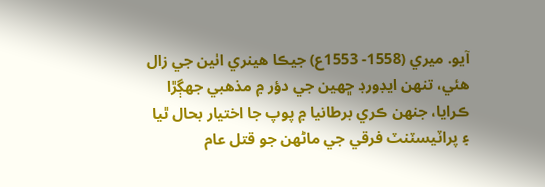آيو. ميري (1558- 1553ع) جيڪا هينري اٺين جي زال هئي، تنهن ايڊورڊ ڇهين جي دؤر ۾ مذهبي جهڳڙا ڪرايا، جنهن ڪري برطانيا ۾ پوپ جا اختيار بحال ٿيا ۽ پراٽيسٽنٽ فرقي جي ماڻهن جو قتل عام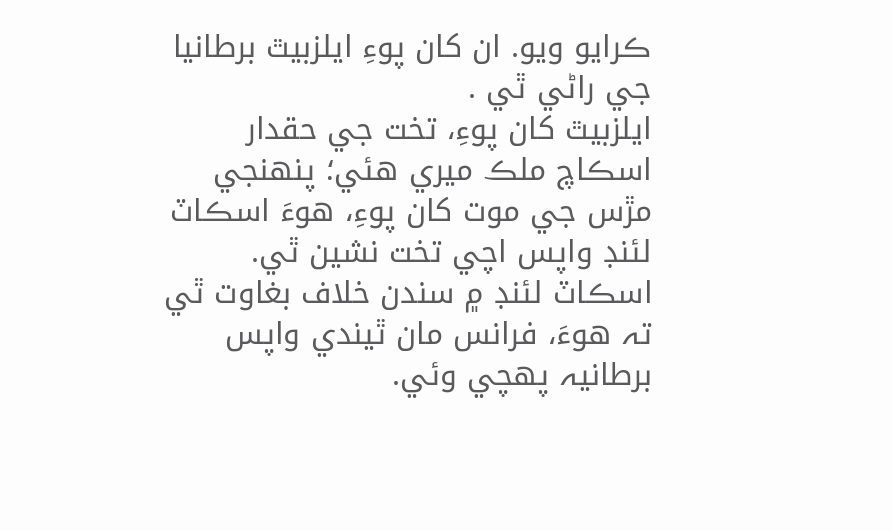ڪرايو ويو. ان کان پوءِ ايلزبيٿ برطانيا جي راڻي ٿي .
ايلزبيٿ کان پوءِ، تخت جي حقدار اسڪاچ ملڪ ميري هئي؛ پنھنجي مڙس جي موت کان پوءِ، هوءَ اسڪاٽ لئنڊ واپس اچي تخت نشين ٿي. اسڪاٽ لئنڊ ۾ سندن خلاف بغاوت ٿي تہ هوءَ، فرانس مان ٿيندي واپس برطانيہ پهچي وئي.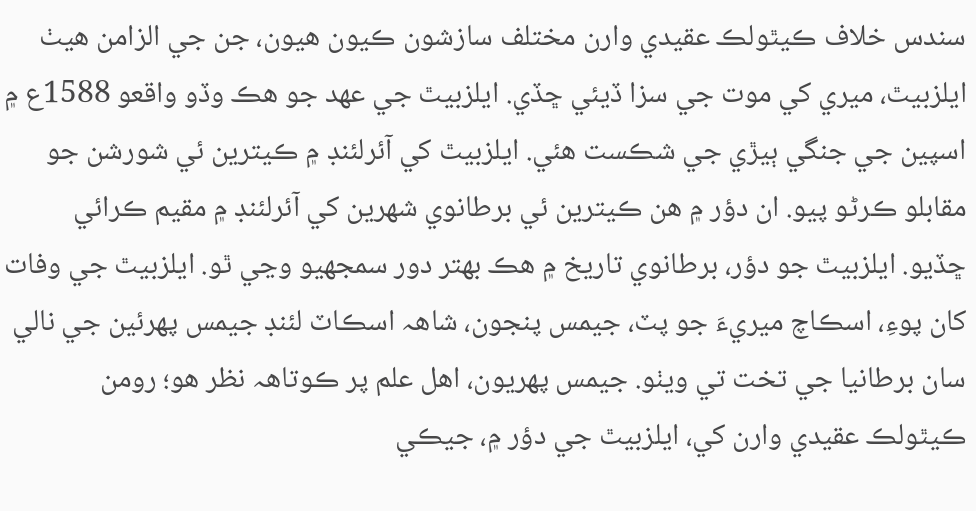سندس خلاف ڪيٿولڪ عقيدي وارن مختلف سازشون ڪيون هيون، جن جي الزامن هيٺ ايلزبيٿ، ميري کي موت جي سزا ڏيئي ڇڏي. ايلزبيٿ جي عھد جو هڪ وڏو واقعو 1588ع ۾ اسپين جي جنگي ٻيڙي جي شڪست هئي. ايلزبيٿ کي آئرلئنڊ ۾ ڪيترين ئي شورشن جو مقابلو ڪرڻو پيو. ان دؤر ۾ هن ڪيترين ئي برطانوي شهرين کي آئرلئنڊ ۾ مقيم ڪرائي ڇڏيو. ايلزبيٿ جو دؤر، برطانوي تاريخ ۾ هڪ بهتر دور سمجهيو وڃي ٿو. ايلزبيٿ جي وفات کان پوءِ، اسڪاچ ميريءَ جو پٽ، جيمس پنجون، شاھہ اسڪاٽ لئنڊ جيمس پهرئين جي نالي سان برطانيا جي تخت تي ويٺو. جيمس پهريون، اهل علم پر ڪوتاھہ نظر هو؛ رومن ڪيٿولڪ عقيدي وارن کي، ايلزبيٿ جي دؤر ۾، جيڪي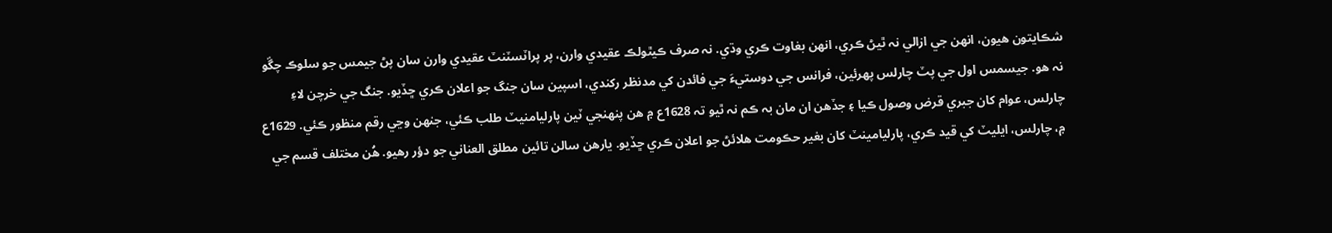شڪايتون هيون، انهن جي ازالي نہ ٿيڻ ڪري، انهن بغاوت ڪري وڌي. نہ صرف ڪيٿولڪ عقيدي وارن، پر پراٽسٽنٽ عقيدي وارن سان پڻ جيمس جو سلوڪ چڱو نہ هو. جيسمس اول جي پٽ چارلس پهرئين، فرانس جي دوستيءَ جي فائدن کي مدنظر رکندي، اسپين سان جنگ جو اعلان ڪري ڇڏيو. جنگ جي خرچن لاءِ چارلس، عوام کان جبري قرض وصول ڪيا ۽ جڏهن ان مان بہ ڪم نہ ٿيو تہ 1628ع ۾ هن پنھنجي ٽين پارليامنيٽ طلب ڪئي، جنهن وڃي رقم منظور ڪئي. 1629ع ۾، چارلس، ايليٽ کي قيد ڪري، پارليامينٽ کان بغير حڪومت هلائڻ جو اعلان ڪري ڇڏيو. يارهن سالن تائين مطلق العناني جو دؤر رهيو. هُن مختلف قسم جي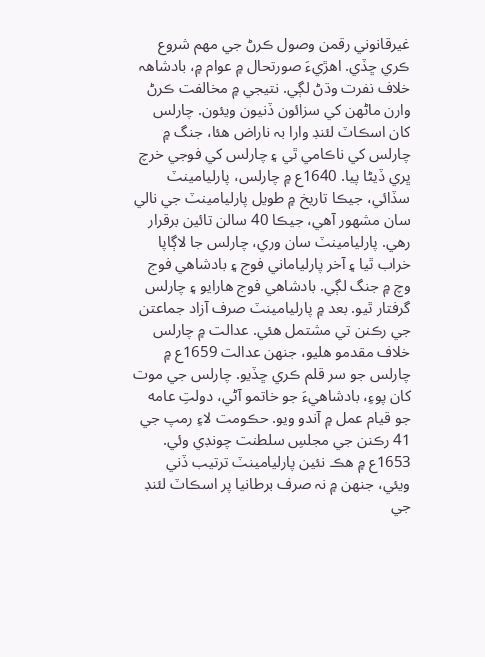غيرقانوني رقمن وصول ڪرڻ جي مھم شروع ڪري ڇڏي. اهڙيءَ صورتحال ۾ عوام ۾، بادشاھہ خلاف نفرت وڌڻ لڳي. نتيجي ۾ مخالفت ڪرڻ وارن ماڻهن کي سزائون ڏنيون ويئون. چارلس کان اسڪاٽ لئنڊ وارا بہ ناراض هئا، جنگ ۾ چارلس کي ناڪامي ٿي ۽ چارلس کي فوجي خرچ ڀري ڏيڻا پيا. 1640ع ۾ چارلس، پارليامينٽ سڏائي، جيڪا تاريخ ۾ طويل پارليامينٽ جي نالي سان مشھور آهي، جيڪا 40 سالن تائين برقرار رهي. پارليامينٽ سان وري، چارلس جا لاڳاپا خراب ٿيا ۽ آخر پارلياماني فوج ۽ بادشاهي فوج وچ ۾ جنگ لڳي. بادشاهي فوج هارايو ۽ چارلس گرفتار ٿيو. بعد ۾ پارليامينٽ صرف آزاد جماعتن جي رڪنن تي مشتمل هئي. عدالت ۾ چارلس خلاف مقدمو هليو، جنهن عدالت 1659ع ۾ چارلس جو سر قلم ڪري ڇڏيو. چارلس جي موت کان پوءِ، بادشاهيءَ جو خاتمو آڻي، دولتِ عامه جو قيام عمل ۾ آندو ويو. حڪومت لاءِ رمپ جي 41 رڪنن جي مجلسِ سلطنت چونڊي وئي. 1653ع ۾ هڪ نئين پارليامينٽ ترتيب ڏني ويئي، جنهن ۾ نہ صرف برطانيا پر اسڪاٽ لئنڊ جي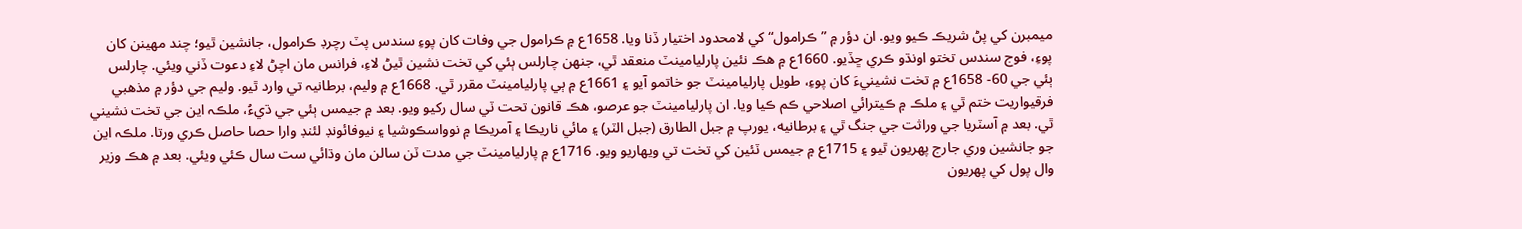ميمبرن کي پڻ شريڪ ڪيو ويو. ان دؤر ۾ ”ڪرامول“ کي لامحدود اختيار ڏنا ويا. 1658ع ۾ ڪرامول جي وفات کان پوءِ سندس پٽ رچرڊ ڪرامول، جانشين ٿيو؛ چند مهينن کان پوءِ، فوج سندس تختو اونڌو ڪري ڇڏيو. 1660ع ۾ هڪ نئين پارليامينٽ منعقد ٿي، جنهن چارلس ٻئي کي تخت نشين ٿيڻ لاءِ، فرانس مان اچڻ لاءِ دعوت ڏني ويئي. چارلس ٻئي جي 60- 1658ع ۾ تخت نشينيءَ کان پوءِ، طويل پارليامينٽ جو خاتمو آيو ۽ 1661ع ۾ ٻي پارليامينٽ مقرر ٿي. 1668ع ۾ وليم، برطانيہ تي وارد ٿيو. وليم جي دؤر ۾ مذهبي فرقيواريت ختم ٿي ۽ ملڪ ۾ ڪيترائي اصلاحي ڪم ڪيا ويا. ان پارليامينٽ جو عرصو، هڪ قانون تحت ٽي سال رکيو ويو. بعد ۾ جيمس ٻئي جي ڌيءُ، ملڪہ اين جي تخت نشيني ٿي. بعد ۾ آسٽريا جي وراثت جي جنگ ٿي ۽ برطانيه، يورپ ۾ جبل الطارق (جبل الٽر) ۽ مائي ناريڪا ۽ آمريڪا ۾ نوواسڪوشيا ۽ نيوفائونڊ لئنڊ وارا حصا حاصل ڪري ورتا. ملڪہ اين جو جانشين وري جارج پهريون ٿيو ۽ 1715ع ۾ جيمس ٽئين کي تخت تي ويهاريو ويو. 1716ع ۾ پارليامينٽ جي مدت ٽن سالن مان وڌائي ست سال ڪئي ويئي. بعد ۾ هڪ وزير وال پول کي پهريون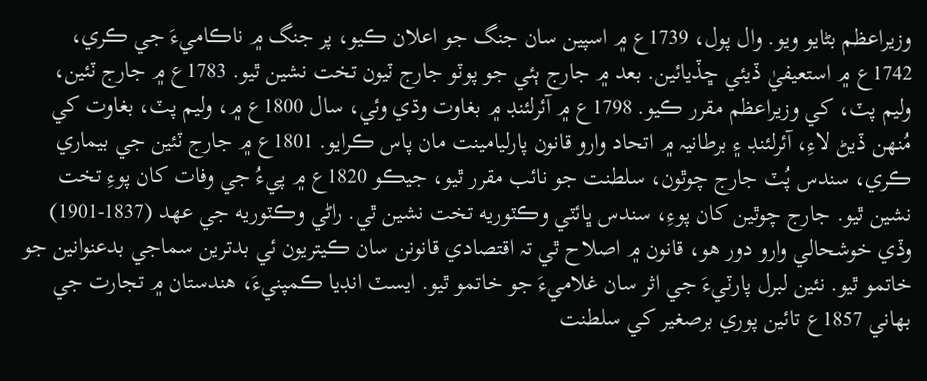وزيراعظم بڻايو ويو. وال پول، 1739ع ۾ اسپين سان جنگ جو اعلان ڪيو، پر جنگ ۾ ناڪاميءَ جي ڪري، 1742ع ۾ استعيفيٰ ڏيئي ڇڏيائين. بعد ۾ جارج ٻئي جو پوٽو جارج ٽيون تخت نشين ٿيو. 1783ع ۾ جارج ٽئين، وليم پٽ، کي وزيراعظم مقرر ڪيو. 1798ع ۾ آئرلئنڊ ۾ بغاوت وڌي وئي، سال 1800ع ۾، وليم پٽ، بغاوت کي مُنهن ڏيڻ لاءِ، آئرلئنڊ ۽ برطانيہ ۾ اتحاد وارو قانون پارليامينت مان پاس ڪرايو. 1801ع ۾ جارج ٽئين جي بيماري ڪري، سندس پُٽ جارج چوٿون، سلطنت جو نائب مقرر ٿيو، جيڪو 1820ع ۾ پيءُ جي وفات کان پوءِ تخت نشين ٿيو. جارج چوٿين کان پوءِ، سندس ڀائٽي وڪٽوريه تخت نشين ٿي. راڻي وڪٽوريه جي عھد (1837-1901) وڏي خوشحالي وارو دور هو، قانون ۾ اصلاح ٿي تہ اقتصادي قانونن سان ڪيتريون ئي بدترين سماجي بدعنوانين جو خاتمو ٿيو. نئين لبرل پارٽيءَ جي اثر سان غلاميءَ جو خاتمو ٿيو. ايسٽ انڊيا ڪمپنيءَ، هندستان ۾ تجارت جي بهاني 1857ع تائين پوري برصغير کي سلطنت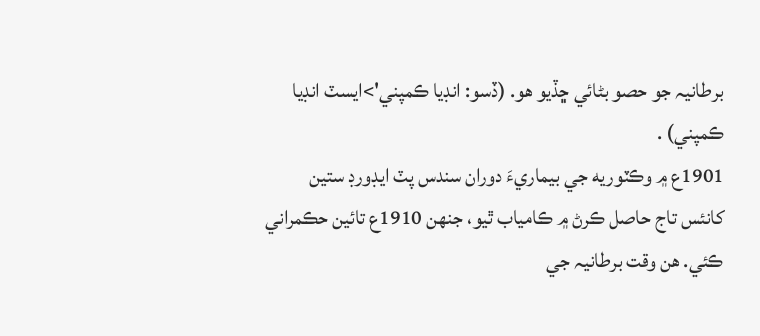برطانيہ جو حصو بڻائي ڇڏيو هو. (ڏسو: انڊيا ڪمپني'>ايسٽ انڊيا ڪمپني) .
1901ع ۾ وڪٽوريه جي بيماريءَ دوران سندس پٽ ايڊورڊ ستين کانئس تاج حاصل ڪرڻ ۾ ڪامياب ٿيو، جنهن 1910ع تائين حڪمراني ڪئي. هن وقت برطانيہ جي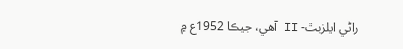راڻي ايلزبٿ- II آهي، جيڪا 1952ع ۾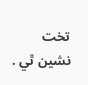تخت نشين ٿي .